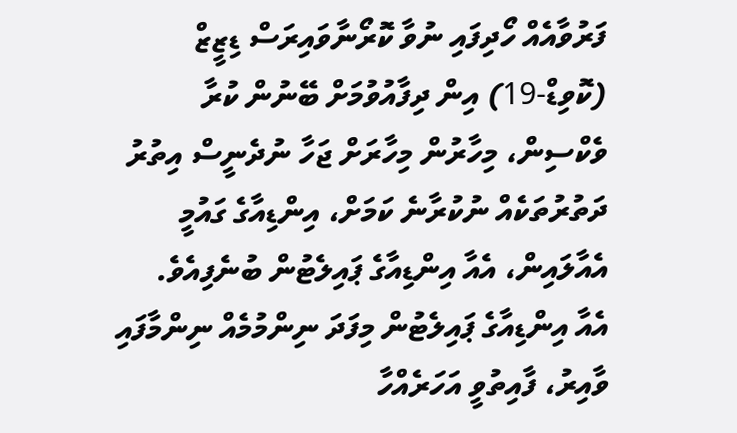ފަރުވާއެއް ހޯދިފައި ނުވާ ކޮރޯނާވައިރަސް ޑިޒީޒް (ކޮވިޑް-19) އިން ދިފާއުވުމަށް ބޭނުން ކުރާ ވެކްސިން، މިހާރުން މިހާރަށް ޖަހާ ނުދެނީސް އިތުރު ދަތުރުތަކެއް ނުކުރާނެ ކަމަށް، އިންޑިއާގެ ގައުމީ އެއާލައިން، އެއާ އިންޑިއާގެ ޕައިލެޓުން ބުނެފިއެވެ.
އެއާ އިންޑިއާގެ ޕައިލެޓުން މިފަދަ ނިންމުމެއް ނިންމާފައި ވާއިރު، ފާއިތުވީ އަހަރެއްހާ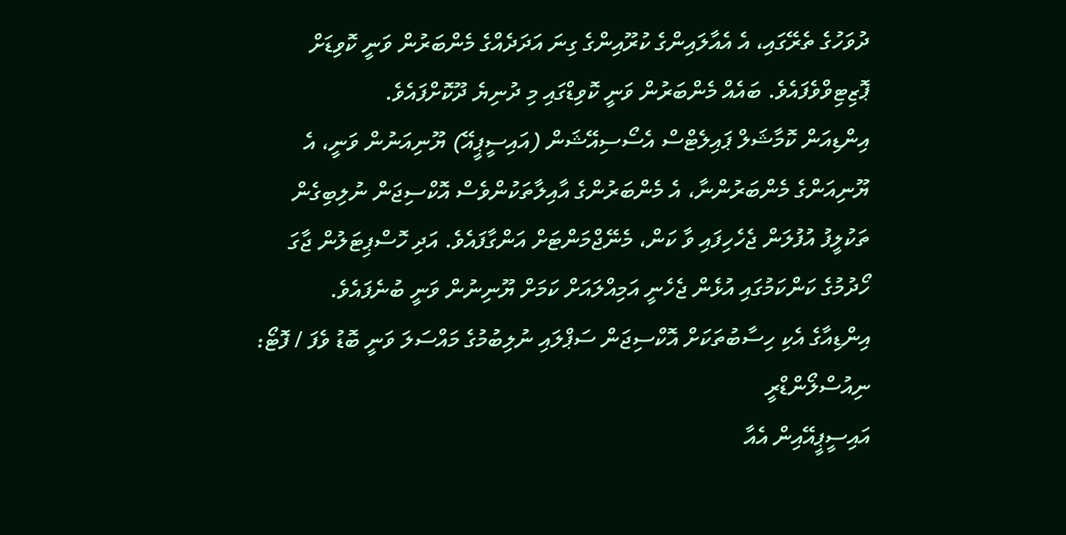ދުވަހުގެ ތެރޭގައި، އެ އެއާލައިންގެ ކުރޫއިންގެ ގިނަ އަދަދެއްގެ މެންބަރުން ވަނީ ކޮވިޑަށް ޕޮޒިޓިވްވެފައެވެ. ބައެއް މެންބަރުން ވަނީ ކޮވިޑްގައި މި ދުނިޔެ ދޫކޮށްފައެވެ.
އިންޑިއަން ކޮމާޝަލް ޕައިލެޓްސް އެސޯސިއޭޝަން (އައިސީޕީއޭ) ޔޫނިއަނުން ވަނީ، އެ ޔޫނިއަންގެ މެންބަރުންނާ، އެ މެންބަރުންގެ އާއިލާތަކުންވެސް އޮކްސިޖަން ނުލިބިގެން ތަކުލީފު އުފުލަން ޖެހެހިފައި ވާ ކަން، މެނޭޖްމަންޓަށް އަންގާފައެވެ. އަދި ހޮސްޕިޓަލުން ޖާގަ ހޯދުމުގެ ކަންކަމުގައި އުޅެން ޖެހެނީ އަމިއްލައަށް ކަމަށް ޔޫނިނުން ވަނީ ބުނެފައެވެ.
އިންޑިއާގެ އެކި ހިސާބުތަކަށް އޮކްސިޖަން ސަޕްލައި ނުލިބުމުގެ މައްސަލަ ވަނީ ބޮޑު ވެފަ / ފޮޓޯ: ނިއުސްލޯންޑްރީ
އައިސީޕީއޭއިން އެއާ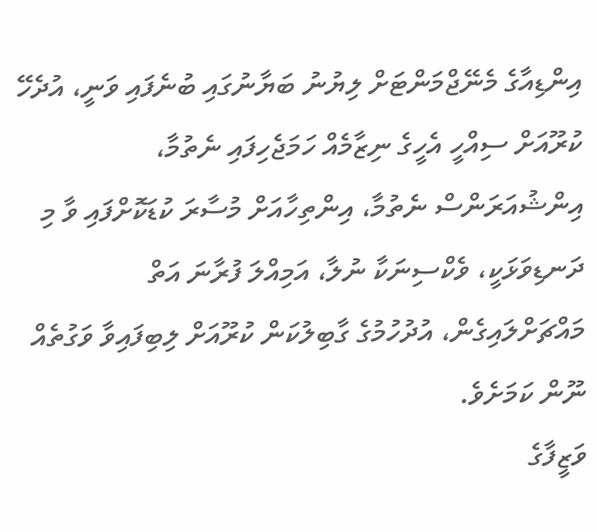އިންޑިއާގެ މެނޭޖްމަންޓަށް ލިޔުނު ބަޔާނުގައި ބުނެފައި ވަނީ، އުދެހޭ ކުރޫއަށް ސިއްހީ އެހީގެ ނިޒާމެއް ހަމަޖެހިފައި ނެތުމާ، އިންޝުއަރަންސް ނެތުމާ، އިންތިހާއަށް މުސާރަ ކުޑަކޮށްފައި ވާ މި ދަނޑިވަޅަކީ، ވެކްސިނަކާ ނުލާ، އަމިއްލަ ފުރާނަ އަތް މައްޗަށްލައިގެން، އުދުހުމުގެ ގާބިލުކަން ކުރޫއަށް ލިބިފައިވާ ވަގުތެއް ނޫން ކަމަށެވެ.
ވަޒީފާގެ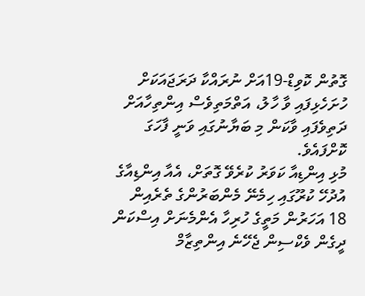ގޮތުން ކޮވިޑް-19އަށް ނުރައްކާ ދަރަޖައަކަށް ހުށަހެޅިފައި ވާ ހާލު، އަތްމަތިވެސް އިންތިހާއަށް ދަތިވެފައި ވާކަން މި ބަޔާނުގައި ވަނީ ފާހަގަ ކޮށްފައެވެ.
މުޅި އިންޑިއާ ކަވަރު ކުރެވޭ ގޮތަށް، އެއާ އިންޑިއާގެ އުދުހޭ ކުރޫގައި ހިމެނޭ މެންބަރުންގެ ތެރެއިން 18 އަހަރުން މަތީގެ ހުރިހާ އެންމެނަށް އިސްކަން ދީގެން ވެކްސިން ޖެހޭނެ އިންތިޒާމް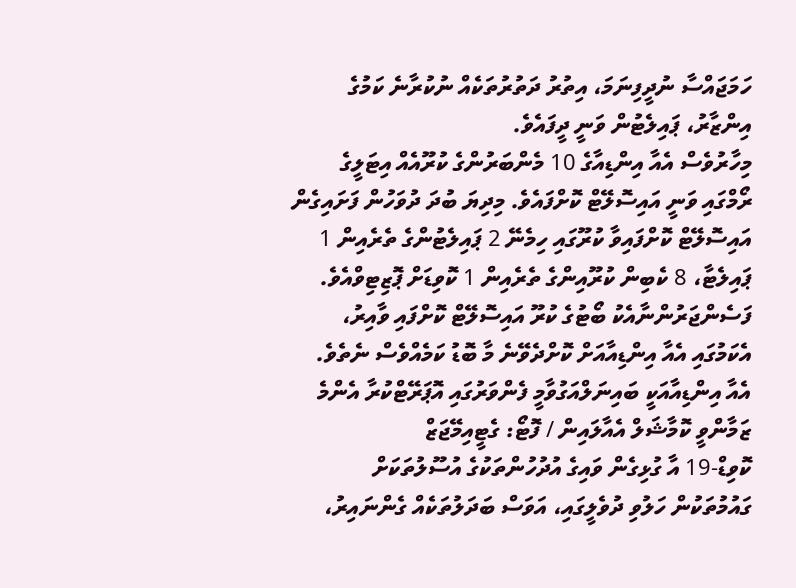ހަމަޖައްސާ ނުދީފިނަމަ، އިތުރު ދަތުރުތަކެއް ނުކުރާނެ ކަމުގެ އިންޒާރު، ޕައިލެޓުން ވަނީ ދީފައެވެ.
މިހާރުވެސް އެއާ އިންޑިއާގެ 10 މެންބަރުންގެ ކުރޫއެއް އިޓަލީގެ ރޯމްގައި ވަނީ އައިސޮލޭޓް ކޮށްފައެވެ. މިދިޔަ ބުދަ ދުވަހުން ފަށައިގެން އައިސޮލޭޓް ކޮށްފައިވާ ކުރޫގައި ހިމެނޭ 2 ޕައިލެޓުންގެ ތެރެއިން 1 ޕައިލެޓާ، 8 ކެބިން ކުރޫއިންގެ ތެރެއިން 1 ކޮވިޑަށް ޕޮޒިޓިވްއެވެ.
ފަސެންޖަރުންނާއެކު ބޯޓުގެ ކުރޫ އައިސޮލޭޓް ކޮށްފައި ވާއިރު، އެކަމުގައި އެއާ އިންޑިއާއަށް ކޮށްދެވޭނެ މާ ބޮޑު ކަމެއްވެސް ނެތެވެ.
އެއާ އިންޑިއާއަކީ ބައިނަލްއަގުވާމީ ފެންވަރުގައި އޮޕަރޭޓްކުރާ އެންމެ ޒަމާންވީ ކޮމާޝަލް އެއާލައިން / ފޮޓޯ: ގެޓީއިމޭޖަޒް
ކޮވިޑް-19 އާ ގުޅިގެން ވައިގެ އުދުހުންތަކުގެ އުސޫލުތަކަށް ގައުމުތަކުން ހަލުވި ދުވެލީގައި، އަވަސް ބަދަލުތަކެއް ގެންނައިރު،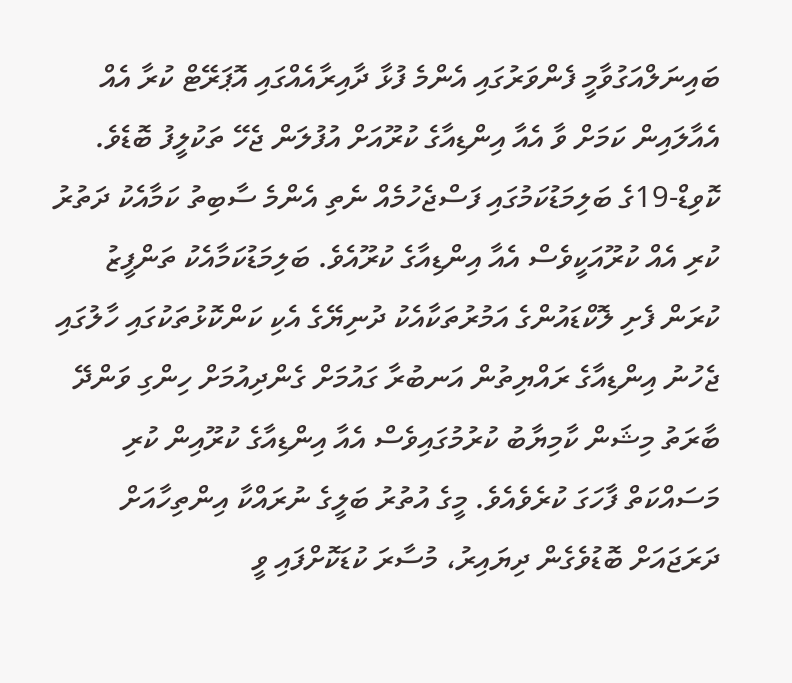ބައިނަލްއަގުވާމީ ފެންވަރުގައި އެންމެ ފުޅާ ދާއިރާއެއްގައި އޮޕަރޭޓް ކުރާ އެއް އެއާލައިން ކަމަށް ވާ އެއާ އިންޑިއާގެ ކުރޫއަށް އުފުލަން ޖެހޭ ތަކުލީފު ބޮޑެވެ.
ކޮވިޑް-19ގެ ބަލިމަޑުކަމުގައި ފަސްޖެހުމެއް ނެތި އެންމެ ސާބިތު ކަމާއެކު ދަތުރު ކުރި އެއް ކުރޫއަކީވެސް އެއާ އިންޑިއާގެ ކުރޫއެވެ. ބަލިމަޑުކަމާއެކު ތަންފީޒު ކުރަން ފެށި ލޮކްޑައުންގެ އަމުރުތަކާއެކު ދުނިޔޭގެ އެކި ކަންކޮޅުތަކުގައި ހާލުގައި ޖެހުނު އިންޑިއާގެ ރައްޔިތުން އަނބުރާ ގައުމަށް ގެންދިއުމަށް ހިންގި ވަންދޭ ބާރަތު މިޝަން ކާމިޔާބު ކުރުމުގައިވެސް އެއާ އިންޑިއާގެ ކުރޫއިން ކުރި މަސައްކަތް ފާހަގަ ކުރެވެއެވެ. މީގެ އުތުރު ބަލީގެ ނުރައްކާ އިންތިހާއަށް ދަރަޖައަށް ބޮޑުވެގެން ދިޔައިރު، މުސާރަ ކުޑަކޮށްފައި ވީ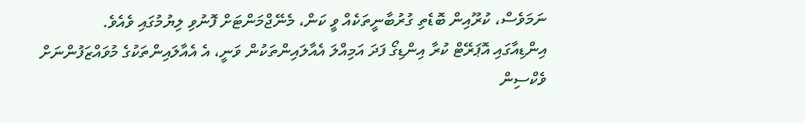ނަމަވެސް، ކުރޫއިން ބޮޑެތި ގުރުބާނީތަކެއް ވީ ކަން، މެނޭޖްމަންޓަށް ފޮނުވި ލިޔުމުގައި ވެއެވެ.
އިންޑިއާގައި އޮޕަރޭޓް ކުރާ އިންޑިގޯ ފަދަ އަމިއްލަ އެއާލައިންތަކުން ވަނީ، އެ އެއާލައިންތަކުގެ މުވައްޒަފުންނަށް ވެކްސިން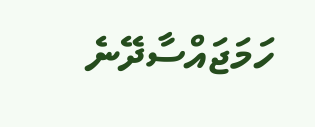ހަމަޖައްސާދޭނެ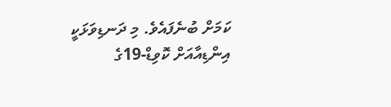ކަމަށް ބުނެފައެވެ. މި ދަނޑިވަޅަކީ އިންޑިއާއަށް ކޮވިޑް-19ގެ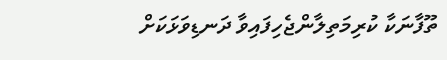ތޫފާނަކާ ކުރިމަތިލާންޖެހިފައިވާ ދަނޑިވަޅަކަށް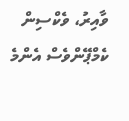ވާއިރު، ވެކްސިން ކެމްޕޭންވެސް އެންމެ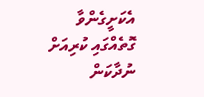އެކަށީގެންވާ ގޮތެއްގައި ކުރިއަށް ނުދާކަން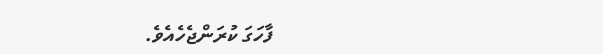ފާހަގަ ކުރަންޖެހެއެވެ.